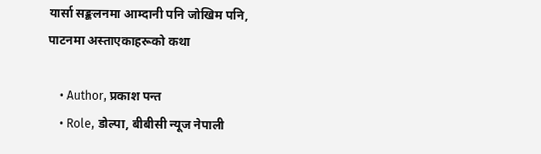यार्सा सङ्कलनमा आम्दानी पनि जोखिम पनि, पाटनमा अस्ताएकाहरूको कथा

    • Author, प्रकाश पन्त
    • Role, डोल्पा, बीबीसी न्यूज नेपाली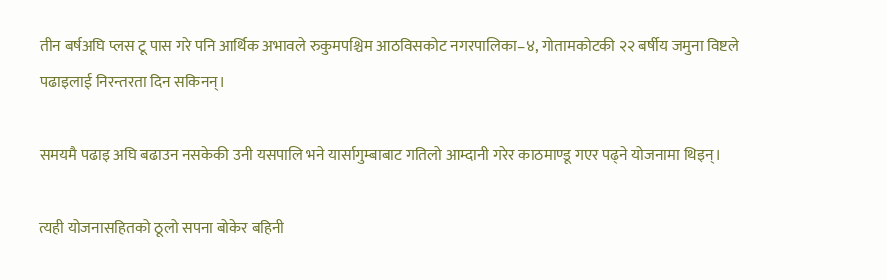तीन बर्षअघि प्लस टू पास गरे पनि आर्थिक अभावले रुकुमपश्चिम आठविसकोट नगरपालिका–४, गोतामकोटकी २२ बर्षीय जमुना विष्टले पढाइलाई निरन्तरता दिन सकिनन्।

समयमै पढाइ अघि बढाउन नसकेकी उनी यसपालि भने यार्सागुम्बाबाट गतिलो आम्दानी गरेर काठमाण्डू गएर पढ्ने योजनामा थिइन्।

त्यही योजनासहितको ठूलो सपना बोकेर बहिनी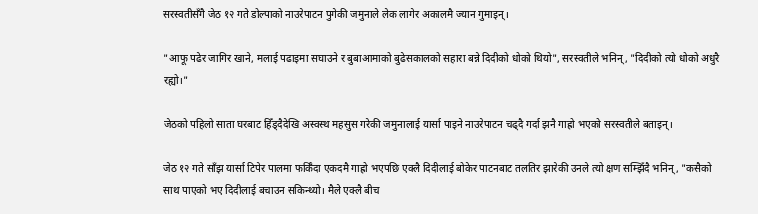सरस्वतीसँगै जेठ १२ गते डोल्पाको नाउरेपाटन पुगेकी जमुनाले लेक लागेर अकालमै ज्यान गुमाइन्।

"आफू पढेर जागिर खाने, मलाई पढाइमा सघाउने र बुबाआमाको बुढेसकालको सहारा बन्ने दिदीको धोको थियो", सरस्वतीले भनिन्, "दिदीको त्यो धोको अधुरै रह्यो।"

जेठको पहिलो साता घरबाट हिँड्दैदेखि अस्वस्थ महसुस गरेकी जमुनालाई यार्सा पाइने नाउरेपाटन चढ्दै गर्दा झनै गाह्रो भएको सरस्वतीले बताइन्।

जेठ १२ गते साँझ यार्सा टिपेर पालमा फर्किँदा एकदमै गाह्रो भएपछि एक्लै दिदीलाई बोकेर पाटनबाट तलतिर झारेकी उनले त्यो क्षण सम्झिँदै भनिन्, "कसैको साथ पाएको भए दिदीलाई बचाउन सकिन्थ्यो। मैले एक्लै बीच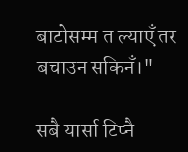बाटोसम्म त ल्याएँ तर बचाउन सकिनँ।"

सबै यार्सा टिप्नै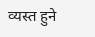व्यस्त हुने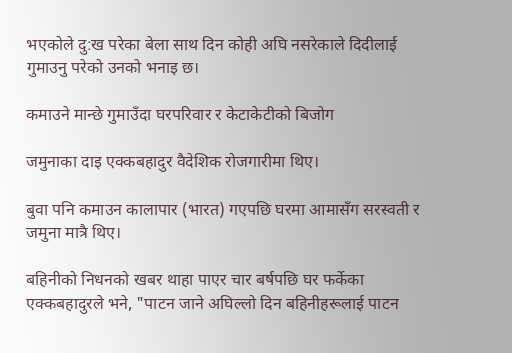भएकोले दु:ख परेका बेला साथ दिन कोही अघि नसरेकाले दिदीलाई गुमाउनु परेको उनको भनाइ छ।

कमाउने मान्छे गुमाउँदा घरपरिवार र केटाकेटीको बिजोग

जमुनाका दाइ एक्कबहादुर वैदेशिक रोजगारीमा थिए।

बुवा पनि कमाउन कालापार (भारत) गएपछि घरमा आमासँग सरस्वती र जमुना मात्रै थिए।

बहिनीको निधनको खबर थाहा पाएर चार बर्षपछि घर फर्केका एक्कबहादुरले भने, "पाटन जाने अघिल्लो दिन बहिनीहरूलाई पाटन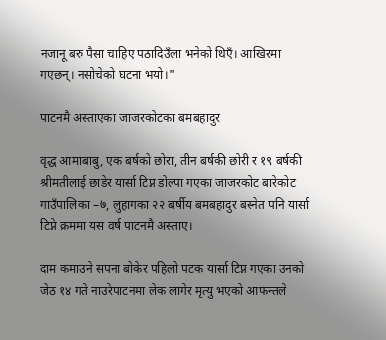नजानू बरु पैसा चाहिए पठादिउँला भनेको थिएँ। आखिरमा गएछन्। नसोचेको घटना भयो।"

पाटनमै अस्ताएका जाजरकोटका बमबहादुर

वृद्ध आमाबाबु, एक बर्षको छोरा, तीन बर्षकी छोरी र १९ बर्षकी श्रीमतीलाई छाडेर यार्सा टिप्न डोल्पा गएका जाजरकोट बारेकोट गाउँपालिका –७, लुहागका २२ बर्षीय बमबहादुर बस्नेत पनि यार्सा टिप्ने क्रममा यस वर्ष पाटनमै अस्ताए।

दाम कमाउने सपना बोकेर पहिलो पटक यार्सा टिप्न गएका उनको जेठ १४ गते नाउरेपाटनमा लेक लागेर मृत्यु भएको आफन्तले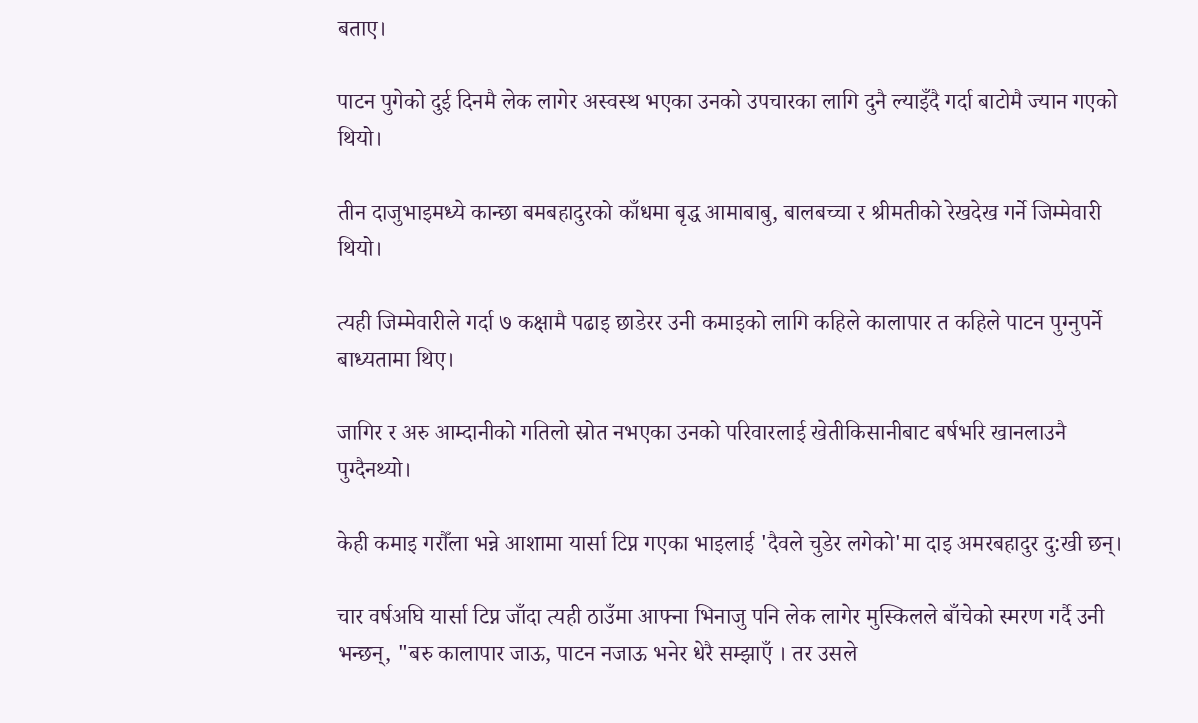बताए।

पाटन पुगेको दुई दिनमै लेक लागेर अस्वस्थ भएका उनको उपचारका लागि दुनै ल्याइँदै गर्दा बाटोमै ज्यान गएको थियो।

तीन दाजुभाइमध्ये कान्छा बमबहादुरको काँधमा बृद्ध आमाबाबु, बालबच्चा र श्रीमतीको रेखदेख गर्ने जिम्मेवारी थियो।

त्यही जिम्मेवारीले गर्दा ७ कक्षामै पढाइ छाडेरर उनी कमाइको लागि कहिले कालापार त कहिले पाटन पुग्नुपर्ने बाध्यतामा थिए।

जागिर र अरु आम्दानीको गतिलो स्रोत नभएका उनको परिवारलाई खेतीकिसानीबाट बर्षभरि खानलाउनै पुग्दैनथ्यो।

केही कमाइ गरौँला भन्ने आशामा यार्सा टिप्न गएका भाइलाई 'दैवले चुडेर लगेको'मा दाइ अमरबहादुर दु:खी छन्।

चार वर्षअघि यार्सा टिप्न जाँदा त्यही ठाउँमा आफ्ना भिनाजु पनि लेक लागेर मुस्किलले बाँचेको स्मरण गर्दै उनी भन्छन्, "बरु कालापार जाऊ, पाटन नजाऊ भनेर धेरै सम्झाएँ । तर उसले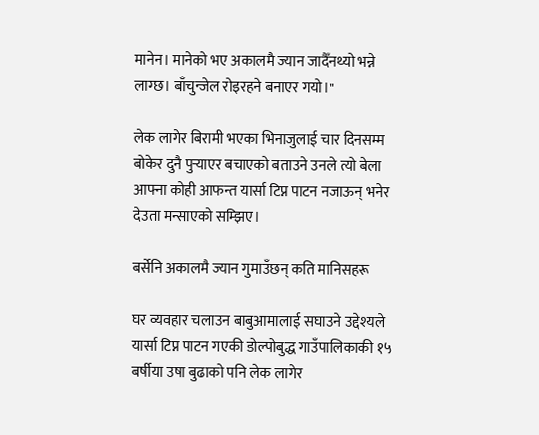मानेन। मानेको भए अकालमै ज्यान जादैँनथ्यो भन्ने लाग्छ। बाँचुन्जेल रोइरहने बनाएर गयो।"

लेक लागेर बिरामी भएका भिनाजुलाई चार दिनसम्म बोकेर दुनै पुर्‍याएर बचाएको बताउने उनले त्यो बेला आफ्ना कोही आफन्त यार्सा टिप्न पाटन नजाऊन् भनेर देउता मन्साएको सम्झिए।

बर्सेनि अकालमै ज्यान गुमाउँछन् कति मानिसहरू

घर व्यवहार चलाउन बाबुआमालाई सघाउने उद्देश्यले यार्सा टिप्न पाटन गएकी डोल्पोबुद्ध गाउँपालिकाकी १५ बर्षीया उषा बुढाको पनि लेक लागेर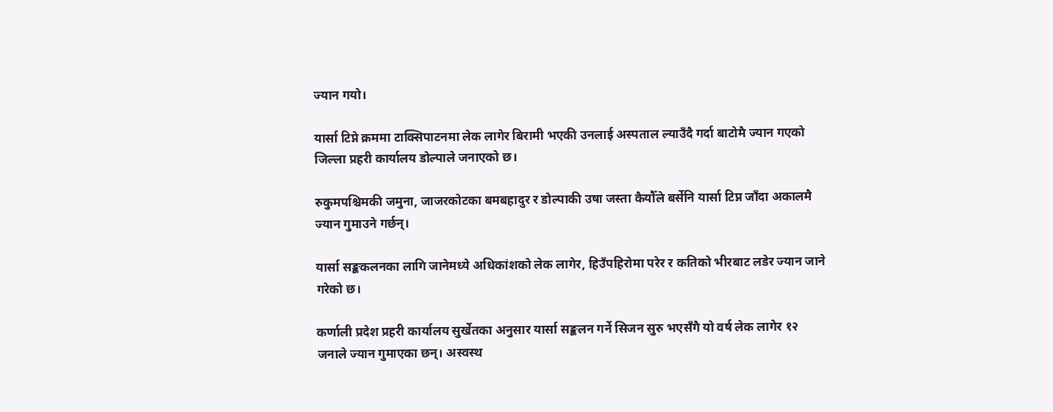ज्यान गयो।

यार्सा टिप्ने क्रममा टाक्सिपाटनमा लेक लागेर बिरामी भएकी उनलाई अस्पताल ल्याउँदै गर्दा बाटोमै ज्यान गएको जिल्ला प्रहरी कार्यालय डोल्पाले जनाएको छ।

रुकुमपश्चिमकी जमुना, जाजरकोटका बमबहादुर र डोल्पाकी उषा जस्ता कैयौँले बर्सेनि यार्सा टिप्न जाँदा अकालमै ज्यान गुमाउने गर्छन्।

यार्सा सङ्ककलनका लागि जानेमध्ये अधिकांशको लेक लागेर, हिउँपहिरोमा परेर र कतिको भीरबाट लडेर ज्यान जाने गरेको छ।

कर्णाली प्रदेश प्रहरी कार्यालय सुर्खेतका अनुसार यार्सा सङ्कलन गर्ने सिजन सुरु भएसँगै यो वर्ष लेक लागेर १२ जनाले ज्यान गुमाएका छन्। अस्वस्थ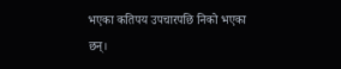भएका कतिपय उपचारपछि निको भएका छन्।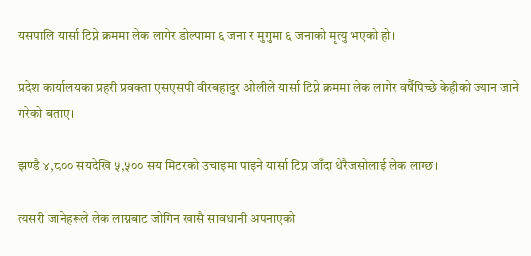यसपालि यार्सा टिप्ने क्रममा लेक लागेर डोल्पामा ६ जना र मुगुमा ६ जनाको मृत्यु भएको हो।

प्रदेश कार्यालयका प्रहरी प्रवक्ता एसएसपी वीरबहादुर ओलीले यार्सा टिप्ने क्रममा लेक लागेर वर्षैपिच्छे केहीको ज्यान जाने गरेको बताए।

झण्डै ४,८०० सयदेखि ५,५०० सय मिटरको उचाइमा पाइने यार्सा टिप्न जाँदा धेरैजसोलाई लेक लाग्छ।

त्यसरी जानेहरूले लेक लाग्नबाट जोगिन खासै सावधानी अपनाएको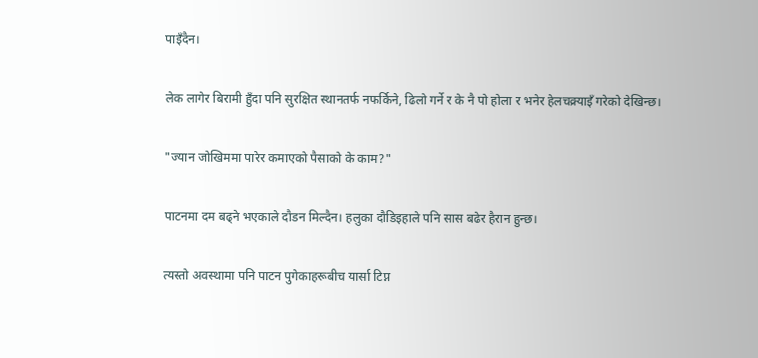पाइँदैन।

लेक लागेर बिरामी हुँदा पनि सुरक्षित स्थानतर्फ नफर्किने, ढिलो गर्ने र के नै पो होला र भनेर हेलचक्र्याइँ गरेको देखिन्छ।

"ज्यान जोखिममा पारेर कमाएको पैसाको के काम?"

पाटनमा दम बढ्ने भएकाले दौडन मिल्दैन। हलुका दौडिइहाले पनि सास बढेर हैरान हुन्छ।

त्यस्तो अवस्थामा पनि पाटन पुगेकाहरूबीच यार्सा टिप्न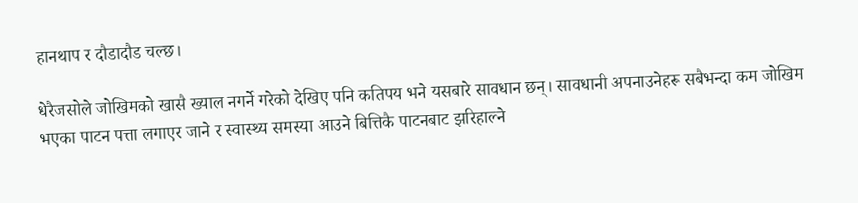हानथाप र दौडादौड चल्छ।

धेरैजसोले जोखिमको खासै ख्याल नगर्ने गरेको देखिए पनि कतिपय भने यसबारे सावधान छन्। सावधानी अपनाउनेहरू सबैभन्दा कम जोखिम भएका पाटन पत्ता लगाएर जाने र स्वास्थ्य समस्या आउने बित्तिकै पाटनबाट झरिहाल्ने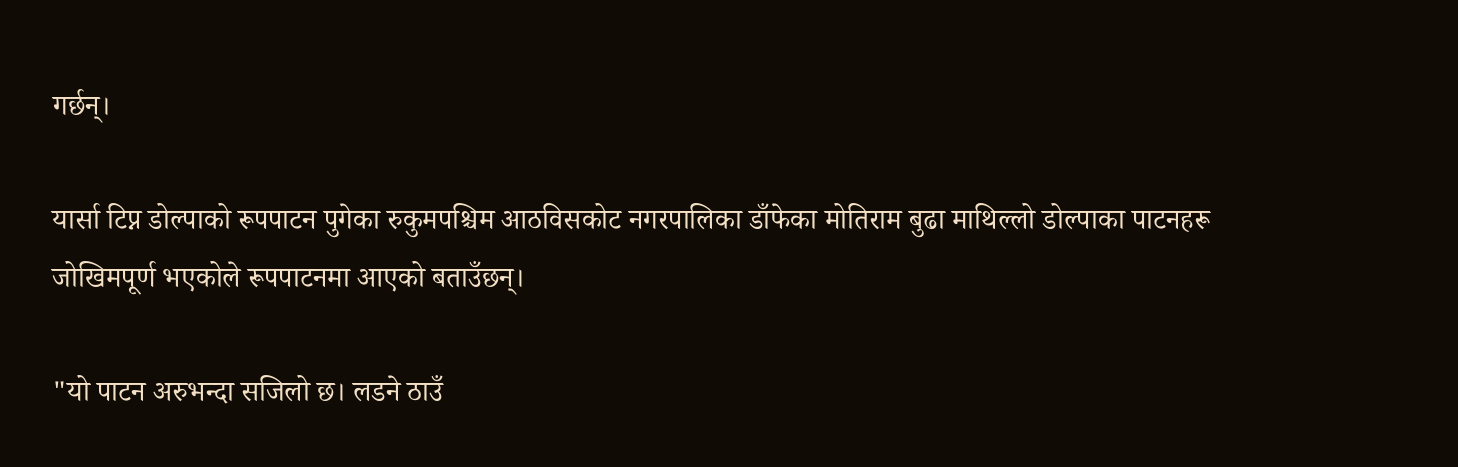गर्छन्।

यार्सा टिप्न डोल्पाको रूपपाटन पुगेका रुकुमपश्चिम आठविसकोट नगरपालिका डाँफेका मोतिराम बुढा माथिल्लो डोल्पाका पाटनहरू जोखिमपूर्ण भएकोले रूपपाटनमा आएको बताउँछन्।

"यो पाटन अरुभन्दा सजिलो छ। लडने ठाउँ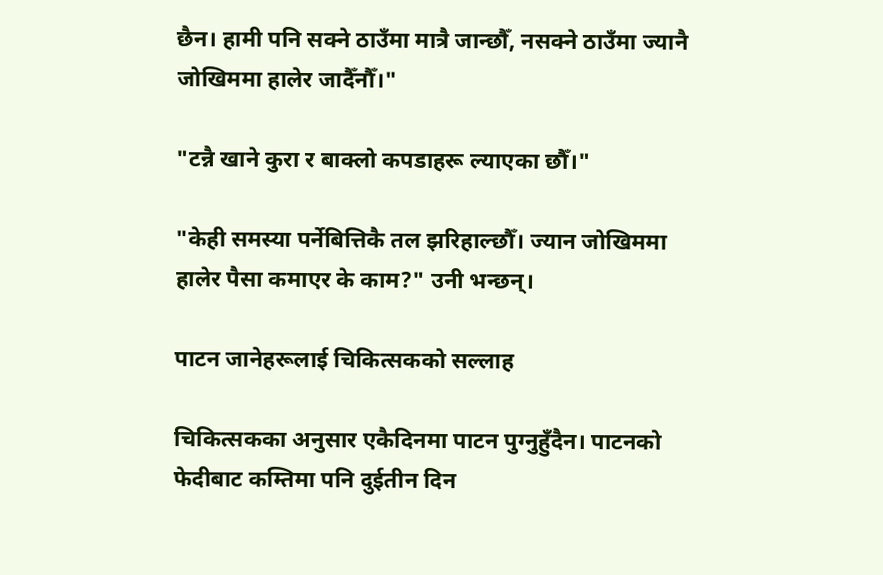छैन। हामी पनि सक्ने ठाउँमा मात्रै जान्छौँ, नसक्ने ठाउँमा ज्यानै जोखिममा हालेर जादैँनौँ।"

"टन्नै खाने कुरा र बाक्लो कपडाहरू ल्याएका छौँ।"

"केही समस्या पर्नेबित्तिकै तल झरिहाल्छौँ। ज्यान जोखिममा हालेर पैसा कमाएर के काम?" उनी भन्छन्।

पाटन जानेहरूलाई चिकित्सकको सल्लाह

चिकित्सकका अनुसार एकैदिनमा पाटन पुग्नुहुँदैन। पाटनको फेदीबाट कम्तिमा पनि दुईतीन दिन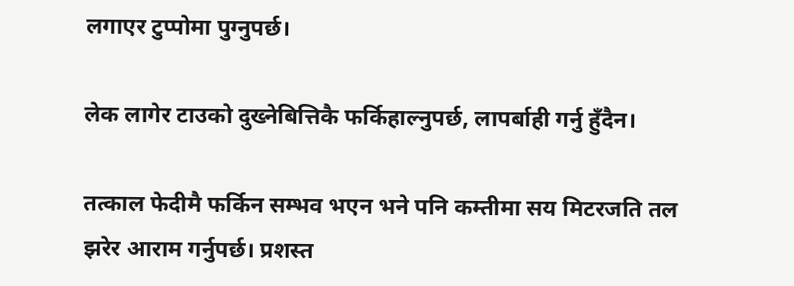लगाएर टुप्पोमा पुग्नुपर्छ।

लेक लागेर टाउको दुख्नेबित्तिकै फर्किहाल्नुपर्छ, लापर्बाही गर्नु हुँदैन।

तत्काल फेदीमै फर्किन सम्भव भएन भने पनि कम्तीमा सय मिटरजति तल झरेर आराम गर्नुपर्छ। प्रशस्त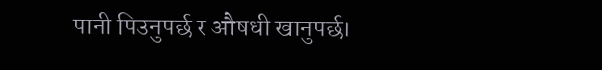पानी पिउनुपर्छ र औषधी खानुपर्छ।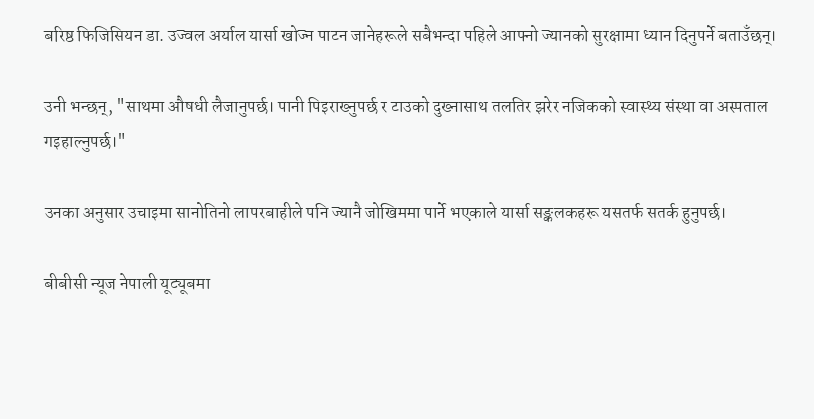बरिष्ठ फिजिसियन डा. उज्वल अर्याल यार्सा खोज्न पाटन जानेहरूले सबैभन्दा पहिले आफ्नो ज्यानको सुरक्षामा ध्यान दिनुपर्ने बताउँछन्।

उनी भन्छन्, "साथमा औषधी लैजानुपर्छ। पानी पिइराख्नुपर्छ र टाउको दुख्नासाथ तलतिर झरेर नजिकको स्वास्थ्य संस्था वा अस्पताल गइहाल्नुपर्छ।"

उनका अनुसार उचाइमा सानोतिनो लापरबाहीले पनि ज्यानै जोखिममा पार्ने भएकाले यार्सा सङ्कलकहरू यसतर्फ सतर्क हुनुपर्छ।

बीबीसी न्यूज नेपाली यूट्यूबमा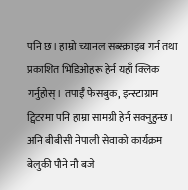पनि छ। हाम्रो च्यानल सब्स्क्राइब गर्न तथा प्रकाशित भिडिओहरू हेर्न यहाँ क्लिक गर्नुहोस्। तपाईँ फेसबुक, इन्स्टाग्राम ट्विटरमा पनि हाम्रा सामग्री हेर्न सक्नुहुन्छ। अनि बीबीसी नेपाली सेवाको कार्यक्रम बेलुकी पौने नौ बजे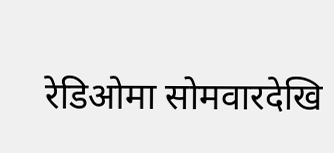रेडिओमा सोमवारदेखि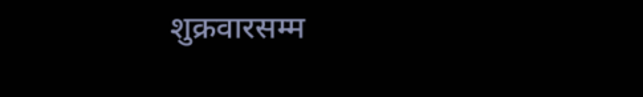शुक्रवारसम्म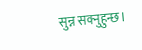सुन्न सक्नुहुन्छ।